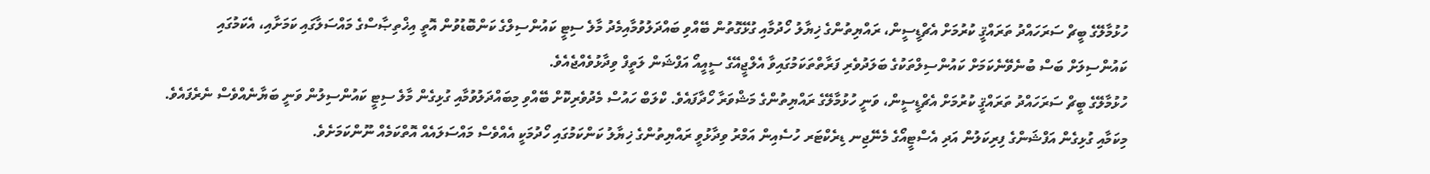ހުޅުމާލޭގެ ބީޗް ސަރަހައްދު ތަރައްޤީ ކުރުމަށް އެޗްޑީސީން، ރައްޔިތުންގެ ޚިޔާލު ހޯދުމާއި ގުޅޭގޮތުން ބޭއްވި ބައްދަލުވުމާއިމެދު މާލެ ސިޓީ ކައުންސިލްގެ ކަންބޮޑުވުން އޮތީ އިޚްތިޞާސްގެ މައްސަލާގައި ކަމަށާއި، އެކަމުގައި ކައުންސިލަށް ބަސް ބުނެވޭނެކަމަށް ކައުންސިލްތަކުގެ ބަލަދުވެރި ފަރާތްތަކަމުގައިވާ އެލްޖީއޭގެ ސީއީއޯ އަފްޝަން ލަތީފް ވިދާޅުވެއްޖެއެވެ.
ހުޅުމާލޭގެ ބީޗް ސަރަހައްދު ތަރައްޤީ ކުރުމަށް އެޗްޑީސީން، ވަނީ ހުޅުމާލޭގެ ރައްޔިތުންގެ މަޝްވަރާ ހޯދާފައެވެ. ކްލަބް ހައުސް މެދުވެރިކޮށް ބޭއްވި މިބައްދަލުވުމާއި ގުޅިގެން މާލެ ސިޓީ ކައުންސިލުން ވަނީ ބަޔާނެއްވެސް ނެރެފައެވެ. މިކަމާއި ގުޅިގެން އަފްޝަންގެ ފިރިކަލުން އަދި އެސްޓީއޯގެ މެނޭޖިނ ޑިރެކްޓަރ ހުސެއިން އަމްރު ވިދާޅުވީ ރައްޔިތުންގެ ޚިޔާލު ކަންކަމުގައި ހޯދުމަކީ އެއްވެސް މައްސަލައެއް އޮތްކަމެއް ނޫންކަމަށެވެ.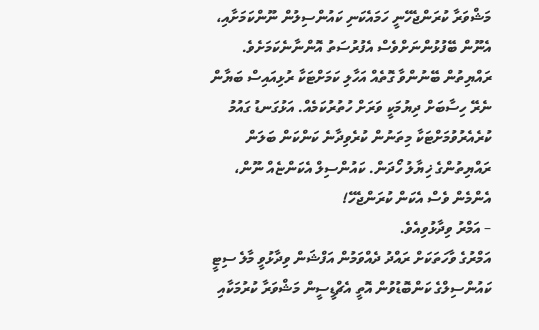މަޝްވަރާ ކުރަންޖެހޭނީ ހަމައެކަނި ކައުންސިލުން ނޫންކަމަށާއި، އެނޫން ބޭފުޅުންނަށްވެސް އެފުރުސަތު އޮންނާނެކަމަށެވެ.
ރައްޔިތުން ބޭނުންވާ ގޮތެއް އަހާލި ކަމަށްޓަކާ ރުޅިއައިސް ބަޔާން ނެރޭ ހިސާބަށް ދިޔުމަކީ ވަރަށް ހުތުރުކަމެއް. އަޅުގަނޑު ގައުމު ކުރެއެރުވުމަށްޓަކާ މިތަނުން ކުރެވިދާނެ ކަންކަން ބަލަން ރައްޔިތުންގެ ޚިޔާލު ހޯދަން. ކައުންސިލް އެކަންޏެއް ނޫން، އެންމެން ވެސް އެކަން ކުރަންޖެހޭ!
– އަމްރު ވިދާޅުވިއެވެ.
އަމްރުގެ ވާހަތަކަށް ރައްދު ދެއްވަމުން އަފްޝަން ވިދާޅުވީ މާލެ ސިޓީ ކައުންސިލްގެ ކަންބޮޑުވުން އޮތީ އެޗްޑީސީން މަޝްވަރާ ކުރުމަކާއި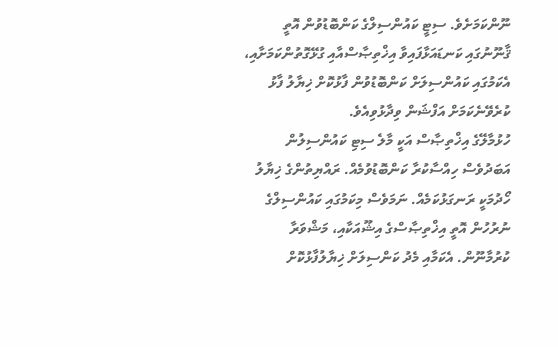ނޫންކަމަށެވެ. ސިޓީ ކައުންސިލްގެ ކަންބޮޑުވުން އޮތީ ޤާނޫނުގައި ކަނޑައަޅާފައިވާ އިޚްތިޞާސްއާއި ގުޅޭގޮތުންކަމަށާއި، އެކަމުގައި ކައުންސިލަށް ކަންބޮޑުވުން ފާޅުކޮށް ޚިޔާލު ފާޅު ކުރެވޭނެކަމަށް އަފްޝަން ވިދާޅުވިއެވެ.
ހުޅުމާލޭގެ އިޚްތިޞާސް އަކީ މާލެ ސިޓި ކައުންސިލުން އަބަދުވެސް ހިއްސާކުރާ ކަންބޮޑުވުމެއް. ރައްޔިތުންގެ ޚިޔާލު ހޯދުމަކީ ރަނގަޅުކަމެއް. ނަމަވެސް މިކަމުގައި ކައުންސިލްގެ ނުރުހުން އޮތީ އިޚްތިޞާސްގެ އިޝޫއަކާއި، މަޝްވަރާ ކުރުމާނޫން. އެކަމާއި މެދު ކަންސިލަށް ޚިޔާލުފާޅުކޮށް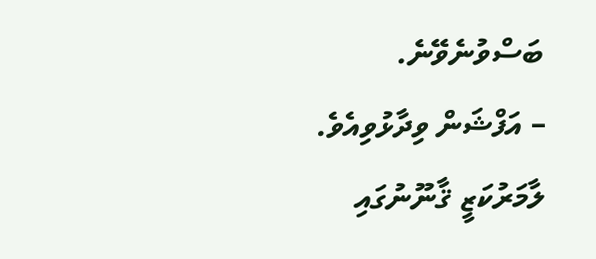ބަސްވުނެވޭނެ.
– އަފްޝަން ވިދާޅުވިއެވެ.
ލާމަރުކަޒީ ޤާނޫނުގައި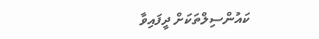ކައުންސިލްތަކަށް ދީފައިވާ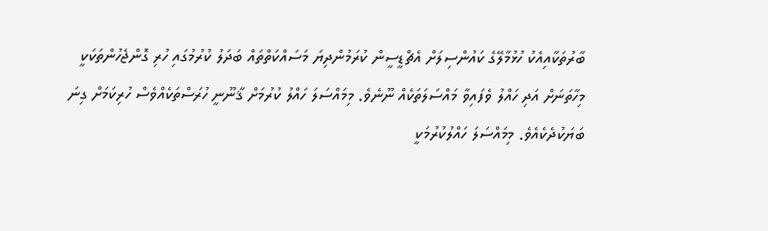ބާރުތަކާއިއެކު ހުޅުމާލޭގެ ކައުންސިލަށް އެޗްޑީސީން ކުރަމުންދިޔަ މަސައްކަތްތައް ބަދަލު ކުރުމުގައި ހުރި ގޮންޖެހުންތަކަކީ މިހާތަނަށް އަދި ހައްލު ވެފައިވާ މައްސަލަތަކެއް ނޫނެވެ. މިމައްސަލަ ހައްލު ކުރުމަށް ޤާނޫނީ ހުރަސްތަކެއްވެސް ހުރިކަމަށް ގިނަ ބަޔަކުދެކެއެވެ. މިމައްސަލަ ހައްލުކުރުމަކީ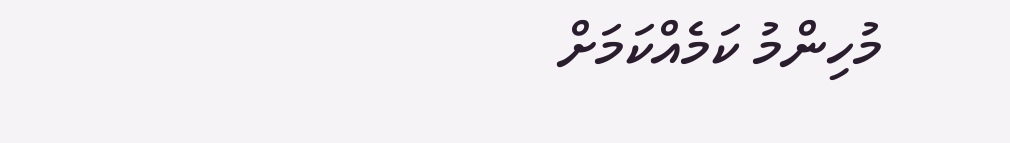މުހިންމު ކަމެއްކަމަށް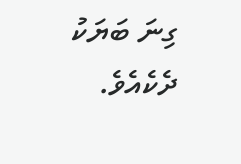ގިނަ ބަޔަކު ދެކެއެވެ.